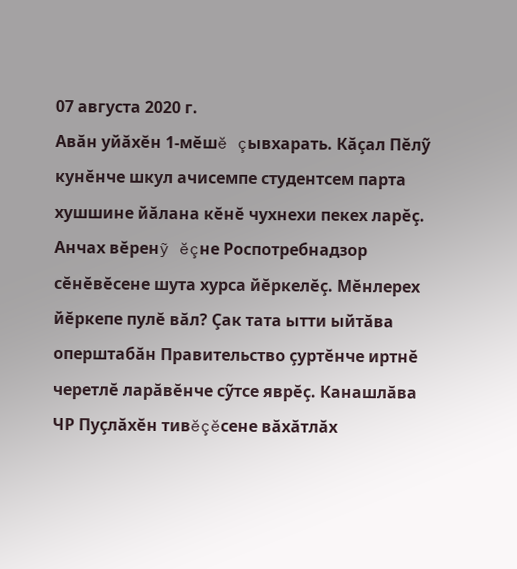07 августа 2020 г.
Авăн уйăхĕн 1-мĕшĕ çывхарать. Кăçал Пĕлỹ кунĕнче шкул ачисемпе студентсем парта хушшине йăлана кĕнĕ чухнехи пекех ларĕç. Анчах вĕренỹ ĕçне Роспотребнадзор сĕнĕвĕсене шута хурса йĕркелĕç. Мĕнлерех йĕркепе пулĕ вăл? Çак тата ытти ыйтăва оперштабăн Правительство çуртĕнче иртнĕ черетлĕ ларăвĕнче сỹтсе яврĕç. Канашлăва ЧР Пуçлăхĕн тивĕçĕсене вăхăтлăх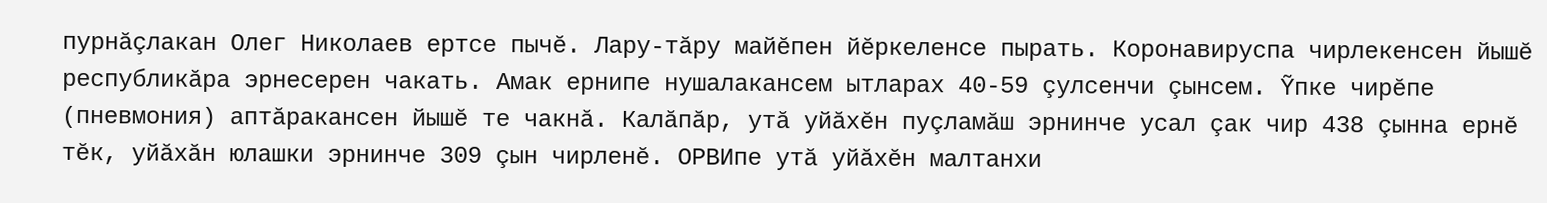пурнăçлакан Олег Николаев ертсе пычĕ. Лару-тăру майĕпен йĕркеленсе пырать. Коронавируспа чирлекенсен йышĕ республикăра эрнесерен чакать. Амак ернипе нушалакансем ытларах 40-59 çулсенчи çынсем. Ỹпке чирĕпе (пневмония) аптăракансен йышĕ те чакнă. Калăпăр, утă уйăхĕн пуçламăш эрнинче усал çак чир 438 çынна ернĕ тĕк, уйăхăн юлашки эрнинче 309 çын чирленĕ. ОРВИпе утă уйăхĕн малтанхи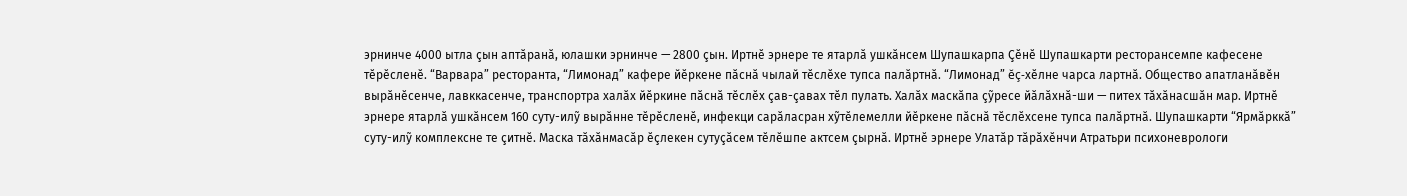эрнинче 4000 ытла çын аптăранă, юлашки эрнинче — 2800 çын. Иртнĕ эрнере те ятарлă ушкăнсем Шупашкарпа Çĕнĕ Шупашкарти ресторансемпе кафесене тĕрĕсленĕ. “Варвара” ресторанта, “Лимонад” кафере йĕркене пăснă чылай тĕслĕхе тупса палăртнă. “Лимонад” ĕç-хĕлне чарса лартнă. Общество апатланăвĕн вырăнĕсенче, лавккасенче, транспортра халăх йĕркине пăснă тĕслĕх çав-çавах тĕл пулать. Халăх маскăпа çỹресе йăлăхнă-ши — питех тăхăнасшăн мар. Иртнĕ эрнере ятарлă ушкăнсем 160 суту-илỹ вырăнне тĕрĕсленĕ, инфекци сарăласран хỹтĕлемелли йĕркене пăснă тĕслĕхсене тупса палăртнă. Шупашкарти “Ярмăрккă” суту-илỹ комплексне те çитнĕ. Маска тăхăнмасăр ĕçлекен сутуçăсем тĕлĕшпе актсем çырнă. Иртнĕ эрнере Улатăр тăрăхĕнчи Атратьри психоневрологи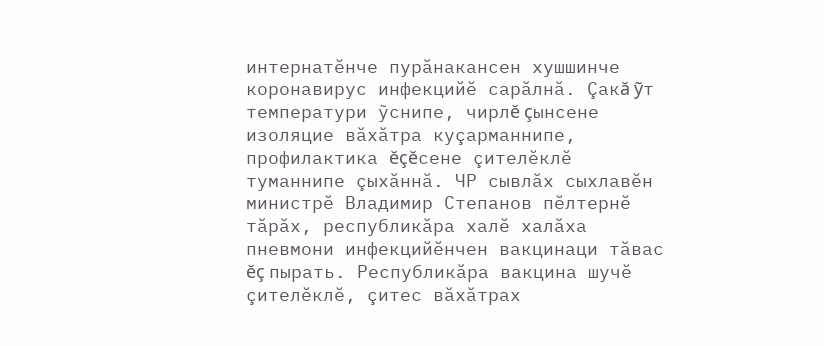интернатĕнче пурăнакансен хушшинче коронавирус инфекцийĕ сарăлнă. Çакă ỹт температури ỹснипе, чирлĕ çынсене изоляцие вăхăтра куçарманнипе, профилактика ĕçĕсене çителĕклĕ туманнипе çыхăннă. ЧР сывлăх сыхлавĕн министрĕ Владимир Степанов пĕлтернĕ тăрăх, республикăра халĕ халăха пневмони инфекцийĕнчен вакцинаци тăвас ĕç пырать. Республикăра вакцина шучĕ çителĕклĕ, çитес вăхăтрах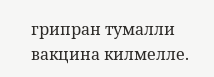грипран тумалли вакцина килмелле.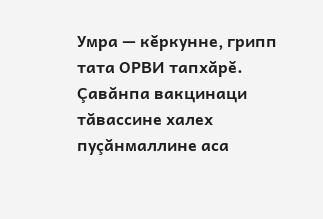Умра — кĕркунне, грипп тата ОРВИ тапхăрĕ. Çавăнпа вакцинаци тăвассине халех пуçăнмаллине аса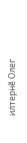илтернĕ Олег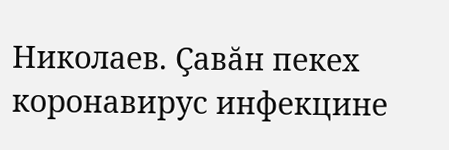Николаев. Çавăн пекех коронавирус инфекцине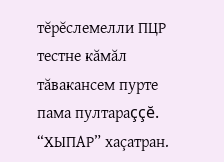тĕрĕслемелли ПЦР тестне кăмăл тăвакансем пурте пама пултараççĕ.
“ХЫПАР” хаçатран.